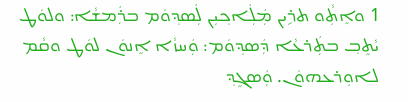1 ܘܐܸܬܼܵܘ ܬܪܹܝܢ ܡܲܠܲܐܟ݂ܝܼܢ ܠܲܣܕ݂ܘܿܡ ܒܪܲܡܫܵܐ: ܘܠܘܿܛ ܝܵܬܸܒ݂ ܒܬܲܪܥܵܐ ܕܲܣܕ݂ܘܿܡ: ܘܲܚܙܵܐ ܐܸܢܘܿܢ ܠܘܿܛ ܘܩܵܡ ܠܐܘܼܪܥܗܘܿܢ. ܘܲܣܓܸܕ݂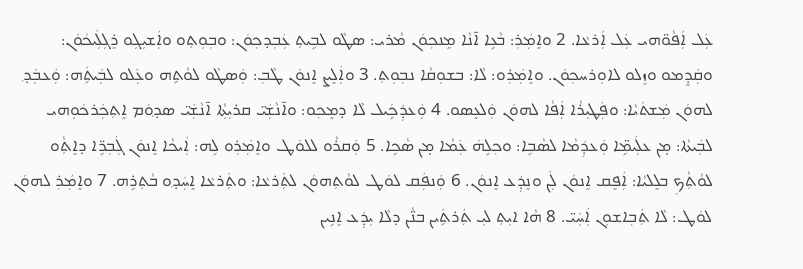ܥܲܠ ܐܲܦܵܘ̈ܗܝ ܥܲܠ ܐܲܪܥܵܐ. 2 ܘܐܸܡܲܪ݂: ܒܵܥܹܐ ܐ̄ܢܵܐ ܡܸܢܟ݂ܘܿܢ ܡܵܪܝ: ܣܛܵܘ ܠܒܹܝܬܼ ܥܲܒ݂ܕܟ݂ܘܿܢ: ܘܒ݂ܘܼܬܼܘ ܘܐܲܫܝܼܓܼܘ ܪܸܓܼܠܲܝܟܿܘܿܢ: ܘܩܲܕܸܡܘ ܘܙܸܠܘ ܠܐܘܼܪܚܟ݂ܘܿܢ. ܘܐܸܡܲܪ݂ܘ: ܠܵܐ: ܒܫܘܼܩܵܐ ܢܒ݂ܘܼܬܼ. 3 ܘܐܲܠܸܨ ܐܸܢܘܿܢ ܛܵܒ݂: ܘܲܣܛܵܘ ܠܘܵܬܹܗ ܘܥܲܠܘ ܠܒܲܝܬܹܿܗ: ܘܲܥܒܲܕ݂ ܠܗܘܿܢ ܡܲܫܬܿܝܵܐ: ܘܦܲܛܝܼܪܵܐ ܐܲܦܵܐ ܠܗܘܿܢ ܘܲܠܥܸܣܘ. 4 ܘܲܥܕܲܟܹܿܝܠ ܠܵܐ ܕܡܸܟ݂ܘ: ܘܐ̄ܢܵܫܲܝ̈ ܩܪܝܼܬܼܵܐ ܐ̄ܢܵܫܲܝ̈ ܣܕ݂ܘܿܡ ܐܸܬܼܟܲܪܟܿܘܼܗܝ ܠܒܲܝܬܵܐ: ܡ̣ܢ ܥܠܲܝܡܹ̈ܐ ܘܲܥܕܲܡܵܐ ܠܣܵܒܹܐ: ܘܟ݂ܠܹܗܿ ܥܲܡܵܐ ܡ̣ܢ ܣܵܟܹܐ. 5 ܘܲܩܪܵܘ ܠܠܘܿܛ ܘܐܸܡܲܪ݂ܘ ܠܹܗ: ܐܲܝܟܵܐ ܐܸܢܘܿܢ ܓܲܒ݂ܪܹ̈ܐ ܕܐܸܬܼܵܘ ܠܘܵܬܼܵܟ݂ ܒܠܸܠܝܵܐ: ܐܲܦܸܩ ܐܸܢܘܿܢ ܠܲܢ ܘܢܸܕܲܥ ܐܸܢܘܿܢ. 6 ܘܲܢܦܲܩ ܠܘܿܛ ܠܘܵܬܼܗܘܿܢ ܠܬܲܪܥܵܐ: ܘܬܲܪܥܵܐ ܐܸܚܲܕ݂ܘ ܒܵܬܼܪܹܗ. 7 ܘܐܸܡܲܪ݂ ܠܗܘܿܢ ܠܘܿܛ: ܠܵܐ ܬܲܒ݂ܐܫܘܼܢ ܐܲܚܲܝ̈. 8 ܗܵܐ ܐܝܼܬܼ ܠܝܼ ܬܲܪܬܹܿܝܢ ܒܢ̈ܵܢ ܕܠܵܐ ܝܼܕܲܥ ܐܸܢܹܝܢ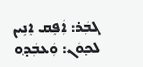ܓܒܲܪ: ܐܲܦܸܩ ܐܸܢܹܝܢ ܠܟ݂ܘܿܢ: ܘܲܥܒܲܕ݂ܘ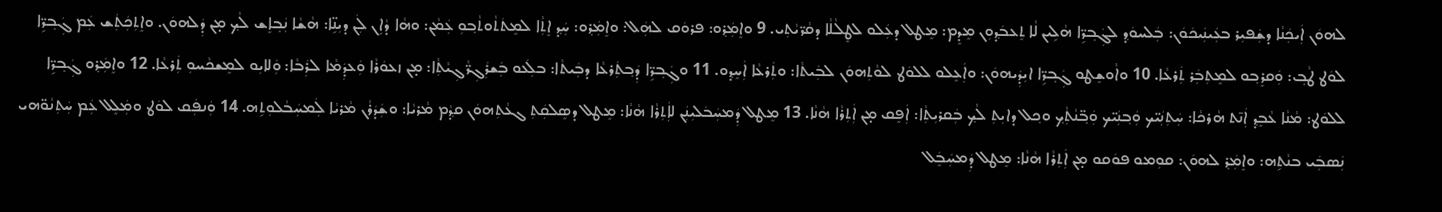ܠܗܘܿܢ ܐܲܝܟܲܢܵܐ ܕܫܲܦܝܼܪ ܒܥܲܝܢܲܝܟܿܘܿܢ: ܒܲܠܚܘܿܕ݂ ܠܓܲܒ݂ܪܹ̈ܐ ܗܵܠܹܝܢ ܠܵܐ ܬܸܥܒܿܕ݂ܘܼܢ ܡܸܕܸܡ: ܡܸܛܠ ܕܥܲܠܘ ܠܛܸܠܵܠܵܐ ܕܩܵܪ̈ܝܵܬܼܝ. 9 ܘܐܸܡܲܪ݂ܘ: ܦܪܘܿܩ ܠܗܲܠ: ܘܐܸܡܲܪ݂ܘ: ܚܲܕ݂ ܐܸܬܼܵܐ ܠܡܸܬܿܬܵܘܬܵܒ݂ܘܼ ܥܲܡܵܢ: ܘܗܵܐ ܕܵܐܹܢ ܠܲܢ ܕܝܼܢܹ̈ܐ: ܗܵܫܵܐ ܢܲܒ݂ܐܸܫ ܠܵܟ݂ ܡ̣ܢ ܕܲܠܗܘܿܢ. ܘܐܸܬܼܟܲܬܲܫ ܥܲܡ ܓܲܒ݂ܪܹ̈ܐ ܠܘܿܛ ܛܵܒ݂: ܘܲܩܪܸܒ݂ܘ ܠܡܸܬܼܒܲܪ ܬܲܪܥܵܐ. 10 ܘܐܵܘܫܸܛܘ ܓܲܒ݂ܪܹ̈ܐ ܐܝܼܕܲܝܗܘܿܢ: ܘܐܲܥܸܠܘ ܠܠܘܿܛ ܠܘܵܬܼܗܘܿܢ ܠܒܲܝܬܵܐ: ܘܬܲܪܥܵܐ ܐܲܚܸܕ݂ܘ. 11 ܘܓܲܒ݂ܪܹ̈ܐ ܕܲܒ݂ܬܲܪܥܵܐ ܕܒܲܝܬܵܐ: ܒܠܲܥܘ ܒܲܫܪܲܓܼܪ̈ܵܓܼܝܵܬܼܵܐ: ܡ̣ܢ ܙܥܘܿܪܵܐ ܘܲܥܕܲܡܵܐ ܠܪܲܒܵܐ: ܘܲܠܐܝܼܘ ܠܡܸܫܟܵܚܘܼ ܬܲܪܥܵܐ. 12 ܘܐܸܡܲܪ݂ܘ ܓܲܒ݂ܪܹ̈ܐ ܠܠܘܿܛ: ܡܵܢܵܐ ܥܵܒܸܕ݂ ܐܲܢ̄ܬ ܗܵܪܟܵܐ: ܚܲܬܼܢܲܝ̈ܟ ܘܲܒ݂ܢܲܝ̈ܟ ܘܲܒ݂̈ܢܵܬܼܵܟ݂ ܘܟ݂ܠ ܕܐܝܼܬܼ ܠܵܟ݂ ܒܲܩܪܝܼܬܼܵܐ: ܐܲܦܸܩ ܡ̣ܢ ܐܲܬܼܪܵܐ ܗܵܢܵܐ. 13 ܡܸܛܠ ܕܲܡܚܲܒܿܠܝܼܢܲܢ ܠܐܲܬܼܪܵܐ ܗܵܢܵܐ: ܡܸܛܠ ܕܣܸܠܩܲܬܼ ܓܥܵܬܼܗܘܿܢ ܩܕ݂ܵܡ ܡܵܪܝܵܐ: ܘܫܲܕܿܪܵܢ ܡܵܪܝܵܐ ܠܲܡܚܲܒܵܠܘܼܬܹܗ. 14 ܘܲܢܦܲܩ ܠܘܿܛ ܘܡܲܠܸܠ ܥܲܡ ܚܲܬܼܢܵܘ̈ܗܝ ܢܲܣܒܲܝ ܒܢܵܬܹܗ: ܘܐܸܡܲܪ݂ ܠܗܘܿܢ: ܩܘܼܡܘ ܦܘܿܩܘ ܡ̣ܢ ܐܲܬܼܪܵܐ ܗܵܢܵܐ: ܡܸܛܠ ܕܲܡܚܲܒܸܿܠ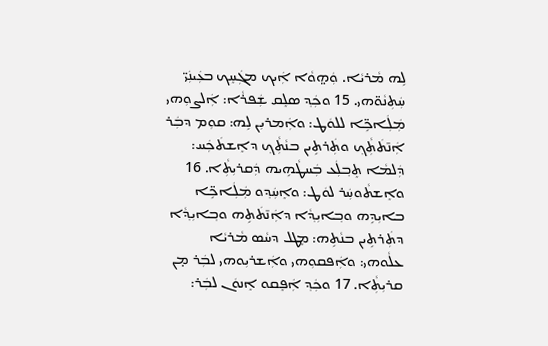ܠܹܗ ܡܵܪܝܵܐ. ܘܲܗ̤ܘܵܐ ܐܲܝܟ ܡܓܲܚܸܟ ܒܥܲܝܢܲܝ̈ ܚܲܬܼܢܵܘ̈ܗܝ. 15 ܘܟܲܕ݂ ܣܠܸܩ ܫܲܦܪܵܐ: ܐܲܠܨܘܼܗܝ ܡܲܠܲܐܟܹ̈ܐ ܠܠܘܿܛ: ܘܐܲܡܪܝܼܢ ܠܹܗ: ܩܘܼܡ ܕܒܲܪ ܐܲܢ̄ܬܿܬܼܵܟ݂ ܘܬܲܪܬܹܝܢ ܒܢܵܬܼܵܟ݂ ܕܐܸܫܬܿܟܲܚ: ܕܲܠܡܵܐ ܬܸܒ݂ܠܲܥ ܒܲܚܛܵܗܹܝܗ ܕܲܩܪܝܼܬܼܵܐ. 16 ܘܐܸܫܬܵܘܚܲܪ ܠܘܿܛ: ܘܐܸܚܲܕ݂ܘ ܡܲܠܲܐܟܹ̈ܐ ܒܐܝܼܕܹܗ ܘܒ݂ܐܝܼܕ݂ܵܐ ܕܐܲܢ̄ܬܿܬܹܗ ܘܒ݂ܐܝܼܕ݂ܵܐ ܕܬܲܪܬܹܝܢ ܒܢܵܬܹܗ: ܡܸܛܠ ܕܚܵܣ ܡܵܪܝܵܐ ܥܠܵܘܗܝ: ܘܐܲܦܩܘܼܗܝ ܘܐܲܫܪܝܼܘܗܝ ܠܒܲܪ ܡ̣ܢ ܩܪܝܼܬܼܵܐ. 17 ܘܟܲܕ݂ ܐܲܦܸܩܘ ܐܸܢܘܿܢ ܠܒܲܪ: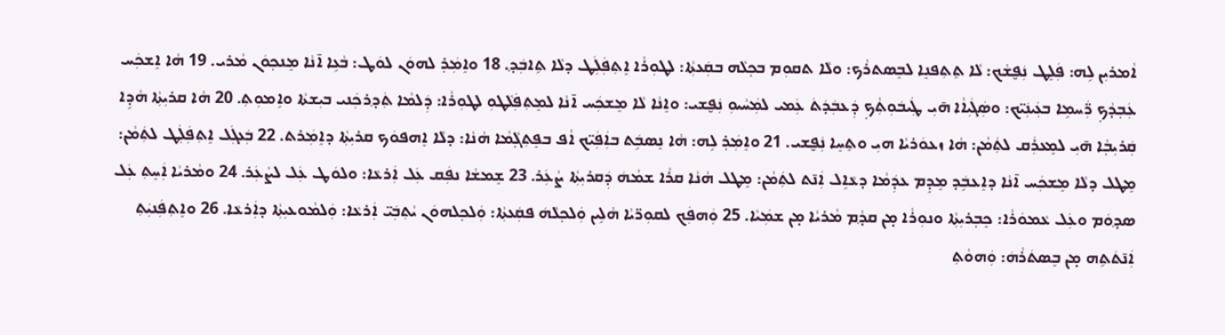ܐܵܡܪܝܼܢ ܠܹܗ: ܦܲܠܸܛ ܢܲܦ̮ܫܵܟ: ܠܵܐ ܬܸܬܼܦܢܸܐ ܠܒܸܣܬܪܵܟ: ܘܠܵܐ ܬܩܘܼܡ ܒܟ݂ܠܵܗ ܒܩܲܥܬܼܵܐ: ܠܛܘܼܪܵܐ ܐܸܬܼܦܲܠܲܛ ܕܠܵܐ ܬܹܐܒܲܕ݂. 18 ܘܐܸܡܲܪ݂ ܠܗܘܿܢ ܠܘܿܛ: ܒܵܥܹܐ ܐ̄ܢܵܐ ܡܸܢܟ݂ܘܿܢ ܡܵܪܝ. 19 ܗܵܐ ܐܸܫܟܲܚ ܥܲܒ݂ܕܵܟ݂ ܪ̈ܲܚܡܹܐ ܒܥܲܝܢܲܝ̈ܟ: ܘܣܲܓܿܝܼܐܵܐ ܗ̄ܝܼ ܛܲܝܒܿܘܼܬܼܵܟ݂ ܕܲܥܒܲܕܿܬܿ ܥܲܡܝ ܠܡܲܚܵܝܘܼ ܢܲܦ̮ܫܝ: ܘܐܸܢܵܐ ܠܵܐ ܡܸܫܟܲܚ ܐ̄ܢܵܐ ܠܡܸܬܼܦܲܠܵܛܘܼ ܠܛܘܼܪܵܐ: ܕܲܠܡܵܐ ܬܲܕ݂ܪܟܲܢܝ ܒܝܼܫܬܵܐ ܘܐܹܡܘܼܬܼ. 20 ܗܵܐ ܩܪܝܼܬܼܵܐ ܗܵܕܹܐ ܩܲܪܝܼܒ݂ܵܐ ܗ̄ܝܼ ܠܡܸܥܪܲܩ ܠܬܲܡܵܢ: ܗܵܐ ܙܥܘܿܪܝܵܐ ܗܝܼ ܘܬܸܚܸܐ ܢܲܦ̮ܫܝ. 21 ܘܐܸܡܲܪ݂ ܠܹܗ: ܗܵܐ ܢܸܣܒܹܿܬ ܒܐܲܦܲܝ̈ܟ ܐܵܦ ܒܦܸܬܼܓ݂ܵܡܵܐ ܗܵܢܵܐ: ܕܠܵܐ ܐܸܗܦܘܿܟ ܩܪܝܼܬܼܵܐ ܕܐܸܡܲܪܬ. 22 ܒܲܥܓܲܠ ܐܸܬܼܦܲܠܲܛ ܠܬܲܡܵܢ: ܡܸܛܠ ܕܠܵܐ ܡܸܫܟܲܚ ܐ̄ܢܵܐ ܕܐܸܥܒܹܿܕ ܡܸܕܸܡ ܥܕܲܡܵܐ ܕܥܵܐܹܠ ܐܲܢ̄ܬ ܠܬܲܡܵܢ: ܡܸܛܠ ܗܵܢܵܐ ܩܪܵܐ ܫܡܵܗܿ ܕܲܩܪܝܼܬܼܵܐ ܨܵܥܲܪ. 23 ܫܸܡܫܵܐ ܢܦܲܩ ܥܲܠ ܐܲܪܥܵܐ: ܘܠܘܿܛ ܥܲܠ ܠܨܵܥܲܪ. 24 ܘܡܵܪܝܵܐ ܐܲܚܸܬܼ ܥܲܠ ܣܕ݂ܘܿܡ ܘܥܲܠ ܥܵܡܘܿܪܵܐ: ܟܸܒ݂ܪܝܼܬܼܵܐ ܘܢܘܼܪܵܐ ܡ̣ܢ ܩܕ݂ܵܡ ܡܵܪܝܵܐ ܡ̣ܢ ܫܡܲܝܵܐ. 25 ܘܲܗܦܲܟ ܠܩܘܼܪ̈ܝܵܐ ܗܵܠܹܝܢ ܘܲܠܟ݂ܠܵܗܿ ܦܩܲܥܬܼܵܐ: ܘܲܠܟ݂ܠܗܘܿܢ ܝܵܬܼܒܲܝ̈ ܐܲܪܥܵܐ: ܘܲܠܡܵܘܥܝܼܬܼܵܐ ܕܐܲܪܥܵܐ. 26 ܘܐܸܬܼܦܲܢܝܲܬܼ ܐܲܢ̄ܬܿܬܹܗ ܡ̣ܢ ܒܸܣܬܿܪܵܗܿ: ܘܲܗܘܵܬܼ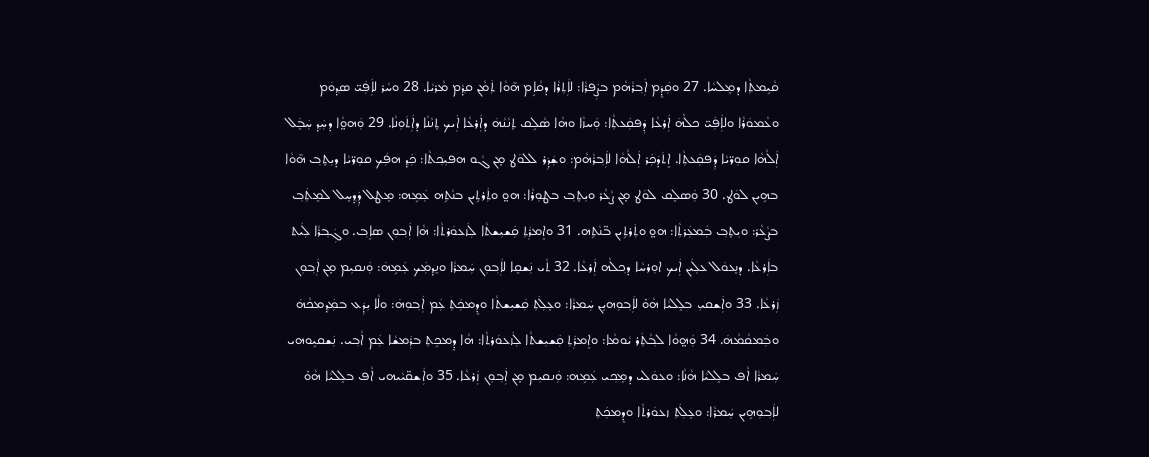ܩܵܝܹܡܬܼܵܐ ܕܡܸܠܚܵܐ. 27 ܘܩܲܕܸܿܡ ܐܲܒ݂ܪܵܗܵܡ ܒܨܲܦܪܵܐ: ܠܐܲܬܼܪܵܐ ܕܩܵܐܹܡ ܗ̄ܘܵܐ ܬܲܡܵܢ ܩܕ݂ܵܡ ܡܵܪܝܵܐ. 28 ܘܚܵܪ ܠܐܲܦܲܝ̈ ܣܕ݂ܘܿܡ ܘܥܵܡܘܿܪܵܐ ܘܠܐܲܦܲܝ̈ ܟܠܵܗܿ ܐܲܪܥܵܐ ܕܲܦܩܲܥܬܼܵܐ: ܘܲܚܙܵܐ ܘܗܵܐ ܣܵܠܹܩ ܬܸܢܵܢܵܗܿ ܕܐܲܪܥܵܐ ܐܲܝܟ ܬܸܢܵܢܵܐ ܕܐܲܬܿܘܼܢܵܐ. 29 ܘܲܗܘ̤ܵܐ ܕܚܲܕ݂ ܚܲܒܸܿܠ ܐܲܠܵܗܵܐ ܩܘܼܪ̈ܝܵܐ ܕܲܦܩܲܥܬܼܵܐ. ܐܸܬܿܕܿܟܲܪ ܐܲܠܵܗܵܐ ܠܐܲܒ݂ܪܵܗܵܡ: ܘܫܲܕܲܪ ܠܠܘܿܛ ܡ̣ܢ ܓܵܘ ܗܦܝܼܟ݂ܬܵܐ: ܟܲܕ݂ ܗܦܲܟ ܩܘܼܪ̈ܝܵܐ ܕܝܼܬܸܒ݂ ܗ̄ܘܵܐ ܒܗܹܝܢ ܠܘܿܛ. 30 ܘܲܣܠܸܩ ܠܘܿܛ ܡ̣ܢ ܨܵܥܵܪ ܘܝܼܬܸܒ݂ ܒܛܘܼܪܵܐ: ܗܘ̤ ܘܬܲܪܬܹܝܢ ܒܢܵܬܹܗ ܥܲܡܹܗ: ܡܸܛܠ ܕܲܕ݂ܚܸܠ ܠܡܸܬܲܒ݂ ܒܨܵܥܵܪ: ܘܝܼܬܸܒ݂ ܒܲܡܥܲܪܬܼܵܐ: ܗܘ̤ ܘܬܲܪܬܹܝܢ ܒ̈ܢܵܬܹܗ. 31 ܘܐܸܡܪܲܬܼ ܩܲܫܝܼܫܬܵܐ ܠܲܙܥܘܿܪܬܵܐ: ܗܵܐ ܐܲܒ݂ܘܼܢ ܣܐܸܒ݂. ܘܓܲܒ݂ܪܵܐ ܠܲܝܬ ܒܐܲܪܥܵܐ. ܕܢܸܥܘܿܠ ܥܠܲܝܢ ܐܲܝܟ ܐܘܼܪܚܵܐ ܕܟ݂ܠܵܗ ܐܲܪܥܵܐ. 32 ܬܵܝ ܢܲܫܩܸܐ ܠܐܲܒ݂ܘܼܢ ܚܲܡܪܵܐ ܘܢܸܕ݂ܡܲܟ ܥܲܡܹܗܿ: ܘܲܢܩܝܼܡ ܡ̣ܢ ܐܲܒ݂ܘܼܢ ܙܲܪܥܵܐ. 33 ܘܐܲܫܩܝܼ ܒܠܸܠܝܵܐ ܗܵܘ̇ ܠܐܲܒ݂ܘܼܗܝܹܢ ܚܲܡܪܵܐ: ܘܥܸܠܲܬܼ ܩܲܫܝܼܫܬܵܐ ܘܕܸܡܟܲܬܼ ܥܲܡ ܐܲܒ݂ܘܼܗܿ: ܘܠܵܐ ܝܼܕܲܥ ܒܡܲܕ݂ܡܟܵܗܿ ܘܒܲܡܩܵܡܵܗܿ. 34 ܘܲܗ̤ܘܵܐ ܠܒ݂ܵܬܲܪ ܝܵܘܡܵܐ: ܘܐܸܡܪܲܬܼ ܩܲܫܝܼܫܬܵܐ ܠܲܙܥܘܿܪܬܵܐ: ܗܵܐ ܕܸܡܟܹܬܼ ܒܪܲܡܫܵܐ ܥܲܡ ܐܵܒ݂ܝ. ܢܲܫܩܝܹܘܗܝ ܚܲܡܪܵܐ ܐܵܦ ܒܠܸܠܝܵܐ ܗܵܢܵܐ: ܘܥܘܿܠܝ ܕܡܸܟ݂ܝ ܥܲܡܹܗ: ܘܲܢܩܝܼܡ ܡ̣ܢ ܐܲܒ݂ܘܼܢ ܙܲܪܥܵܐ. 35 ܘܐܲܫܩ̈ܝܵܝܗܝ ܐܵܦ ܒܠܸܠܝܵܐ ܗܵܘ̇ ܠܐܲܒ݂ܘܼܗܹܝܢ ܚܲܡܪܵܐ: ܘܥܸܠܲܬܼ ܙܥܘܿܪܬܵܐ ܘܕܸܡܟܲܬܼ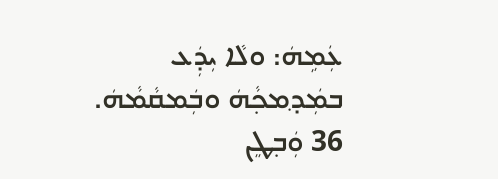ܥܲܡܹܗܿ: ܘܠܵܐ ܝܼܕܲܥ ܒܡܲܕ݂ܡܟ݂ܵܗܿ ܘܒܲܡܩܵܡܵܗܿ. 36 ܘܲܒ݂ܛܸܢ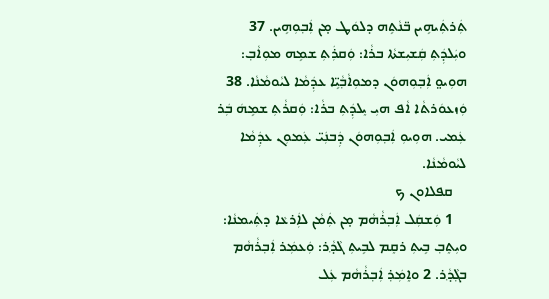ܬܲܪܬܲܝܗܹܝܢ ܒ̈ܢܵܬܹܗ ܕܠܘܿܛ ܡ̣ܢ ܐܲܒ݂ܘܼܗܹܝܢ. 37 ܘܝܲܠܕܲܬܼ ܩܲܫܝܼܫܬܵܐ ܒܪܵܐ: ܘܲܩܪܲܬܼ ܫܡܹܗ ܡܘܼܐܵܒ݂: ܗܘܼܝܘ̤ ܐܲܒ݂ܘܼܗܘܿܢ ܕܡܘܼܐܵܒ݂ܵܝܹ̈ܐ ܥܕܲܡܵܐ ܠܝܵܘܡܵܢܵܐ. 38 ܘܲܙܥܘܿܪܬܵܐ ܐܵܦ ܗܝܼ ܝܸܠܕܲܬܼ ܒܪܵܐ: ܘܲܩܪܵܬܼ ܫܡܹܗܿ ܒܲܪ ܥܲܡܝ. ܗܘܼܝܘܼ ܐܲܒ݂ܘܼܗܘܿܢ ܕܲܒܢܲܝ̈ ܥܲܡܘܼܢ ܥܕܲܡܵܐ ܠܝܵܘܡܵܢܵܐ.
    ܩܦܠܐܘܢ ܟ
    1 ܘܲܫܩܲܠ ܐܲܒ݂ܪܵܗܵܡ ܡ̣ܢ ܬܲܡܵܢ ܠܐܲܪܥܵܐ ܕܬܲܝܡܢܵܐ: ܘܝܼܬܸܒ݂ ܒܹܝܬܼ ܪܩܸܡ ܠܒܹܝܬܼ ܓܵܕ݂ܵܪ: ܘܲܥܡܲܪ ܐܲܒ݂ܪܵܗܵܡ ܒܓ݂ܵܕ݂ܵܪ. 2 ܘܐܸܡܲܪ݂ ܐܲܒ݂ܪܵܗܵܡ ܥܲܠ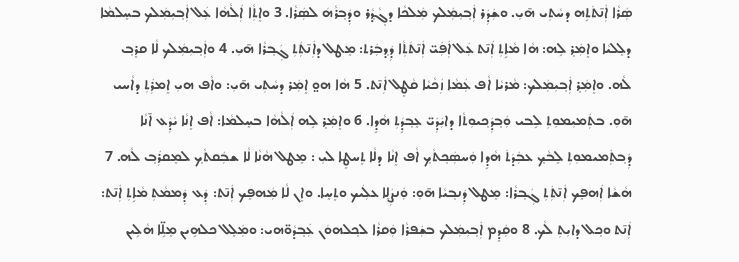ܣܲܪܵܐ ܐܲܢ̄ܬܿܬܹܗ ܕܚܵܬܼܝ ܗ̄ܝܼ. ܘܫܲܕܲܪ ܐܲܒ݂ܝܼܡܲܠܟ ܡܲܠܟܵܐ ܕܓ݂ܵܕ݂ܵܪ ܘܕܲܒ݂ܪܵܗܿ ܠܣܲܪܵܐ. 3 ܘܐܸܬܼܵܐ ܐܲܠܵܗܵܐ ܥܲܠ ܐܲܒ݂ܝܼܡܲܠܟ ܒܚܸܠܡܵܐ ܕܠܸܠܝܵܐ ܘܐܸܡܲܪ݂ ܠܹܗ: ܗܵܐ ܡܵܐܹܬܼ ܐܲܢ̄ܬ ܥܲܠ ܐܲܦܲܝ̈ ܐܲܢ̄ܬܿܬܼܵܐ ܕܲܕ݂ܒܲܪܬ: ܡܸܛܠ ܕܐܲܢ̄ܬܲܬܼ ܓܲܒ݂ܪܵܐ ܗ̄ܝܼ. 4 ܘܐܲܒ݂ܝܼܡܲܠܟ ܠܵܐ ܩܪܸܒ݂ ܠܵܗ. ܘܐܸܡܲܪ݂ ܐܲܒ݂ܝܼܡܲܠܟ: ܡܵܪܝܵܐ ܐܵܦ ܥܲܡܵܐ ܙܲܟܵܝܵܐ ܩܵܛܸܠ ܐܲܢ̄ܬ. 5 ܗܵܐ ܗܘ̤ ܐܸܡܲܪ ܕܚܵܬܼܝ ܗ̄ܝܼ: ܘܐܵܦ ܗܝܼ ܐܸܡܪܲܬܼ ܕܐܵܚܝ ܗ̄ܘܼ. ܒܬܲܡܝܼܡܘܼܬܼ ܠܹܒܝ ܘܲܒ݂ܕܲܟ݂ܝܘܼܬܵܐ ܕܐܝܲܕܲܝ̈ ܥܸܒ݂ܕܹܿܬܼ ܗܵܕܹܐ. 6 ܘܐܸܡܲܪ݂ ܠܹܗ ܐܲܠܵܗܵܐ ܒܚܸܠܡܵܐ: ܐܵܦ ܐܸܢܵܐ ܝܵܕܲܥ ܐ̄ܢܵܐ ܕܲܒ݂ܬܲܡܝܡܘܼܬܼ ܠܸܒܵܟ݂ ܥܒܲܕܿܬܿ ܗܵܕܹܐ ܘܲܚܣܲܟ݂ܬܵܟ݂ ܐܵܦ ܐܸܢܵܐ ܕܠܵܐ ܬܸܚܛܸܐ ܠܝܼ : ܡܸܛܠ ܗܵܢܵܐ ܠܵܐ ܫܒܲܩܬܵܟ݂ ܠܡܸܩܪܲܒ݂ ܠܵܗ. 7 ܗܵܫܵܐ ܐܲܗܦܸܟ ܐܲܢ̄ܬܲܬܼ ܓܲܒ݂ܪܵܐ: ܡܸܛܠ ܕܲܢܒ݂ܝܵܐ ܗ̄ܘܼ: ܘܲܢܨܲܠܸܐ ܥܠܲܝܟ ܘܬܸܚܸܐ. ܘܐܸܢ ܠܵܐ ܡܲܗܦܸܟ ܐܲܢ̄ܬ: ܕܲܥ ܕܲܡܡܵܬܼ ܡܵܐܹܬܼ ܐܲܢ̄ܬ: ܐܲܢ̄ܬ ܘܟ݂ܠ ܕܐܝܼܬܼ ܠܵܟ. 8 ܘܩܲܕܸܡ ܐܲܒ݂ܝܼܡܲܠܟ ܒܫܲܦܪܵܐ ܘܲܩܪܵܐ ܠܟ݂ܠܗܘܿܢ ܥܲܒ݂ܕܵܘ̈ܗܝ: ܘܡܲܠܸܠ ܟܠܗܹܝܢ ܡܸܠܹ̈ܐ ܗܵܠܹܝܢ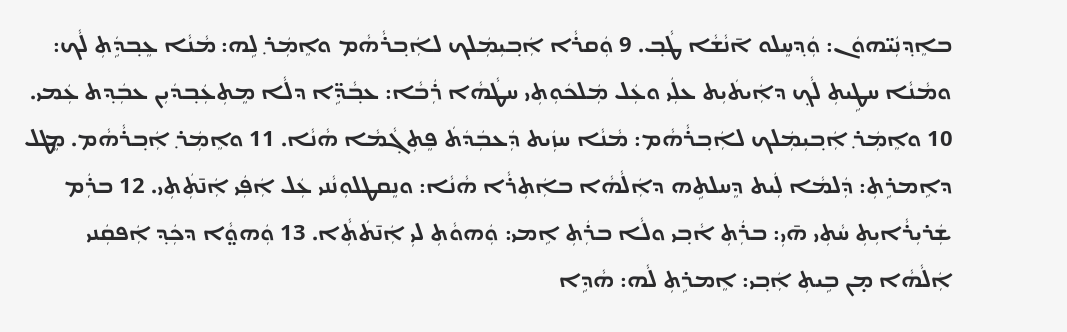ܒܐܸܕ݂ܢܲܝ̈ܗܘܿܢ: ܘܲܕ݂ܚܸܠܘ ܐ̄ܢܵܫܵܐ ܛܵܒ݂. 9 ܘܲܩܪܵܐ ܐܲܒ݂ܝܼܡܲܠܟ ܠܐܲܒ݂ܪܵܗܵܡ ܘܐܸܡܲܪ݂ ܠܹܗ: ܡܵܢܵܐ ܥܸܒ݂ܕܹܿܬܼ ܠܵܟ: ܘܡܵܢܵܐ ܚܛܹܝܬܼ ܠܵܟ݂ ܕܐܲܝܬܿܝܼܬ ܥܠܲܝ ܘܥܲܠ ܡܲܠܟܿܘܼܬܼܝ ܚܛܵܗܵܐ ܪܲܒܵܐ: ܥܒ݂ܵܕܹ̈ܐ ܕܠܵܐ ܡܸܬܼܥܲܒ݂ܕܿܝܼܢ ܥܒܲܕ݂ܬ ܥܲܡܝ. 10 ܘܐܸܡܲܪ݂ ܐܲܒ݂ܝܼܡܲܠܟ ܠܐܲܒ݂ܪܵܗܵܡ: ܡܵܢܵܐ ܚܙܲܝܬ ܕܲܥܒܲܕܿܬܿ ܦܸܬܼܓ݂ܵܡܵܐ ܗܵܢܵܐ. 11 ܘܐܸܡܲܪ݂ ܐܲܒ݂ܪܵܗܵܡ. ܡܸܛܠ ܕܐܹܡܪܹܬܼ: ܕܲܠܡܵܐ ܠܲܝܬ ܕܸܚܠܬܹܗ ܕܐܲܠܵܗܵܐ ܒܐܲܬܼܪܵܐ ܗܵܢܵܐ: ܘܢܸܩܛܠܘܼܢܵܢܝ ܥܲܠ ܐܲܦܲܝ ܐܲܢ̄ܬܲܬܼܝ. 12 ܒܪܲܡ ܫܲܪܝܼܪܵܐܝܼܬܼ ܚܵܬܼܝ ܗ̄ܝܼ: ܒܪܲܬܼ ܐܵܒ݂ܝ ܘܠܵܐ ܒܪܲܬܼ ܐܹܡܝ: ܘܲܗܘܵܬܼ ܠܝܼ ܐܲܢ̄ܬܿܬܼܵܐ. 13 ܘܲܗܘ̤ܵܐ ܕܟܲܕ݂ ܐܲܦܩܲܢܝ ܐܲܠܵܗܵܐ ܡ̣ܢ ܒܹܝܬܼ ܐܲܒ݂ܝ: ܐܸܡܪܹܬܼ ܠܵܗ: ܗܵܕܹܐ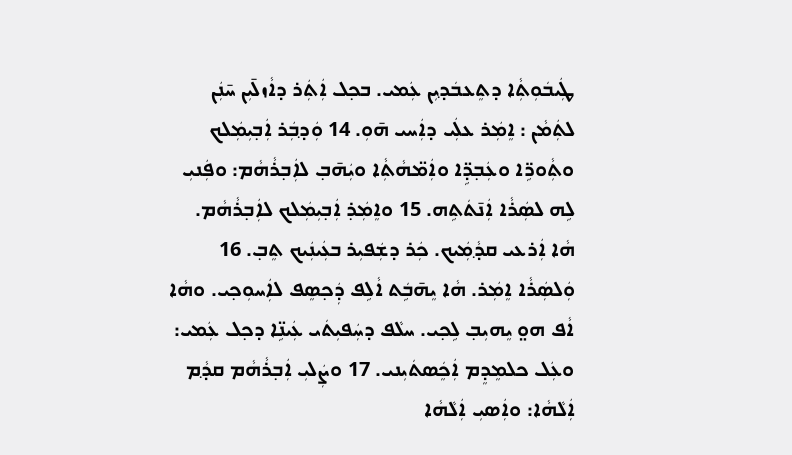ܛܲܝܒܿܘܼܬܼܵܐ ܕܬܸܥܒܿܕ݂ܝܼܢ ܥܲܡܝ. ܒܟ݂ܠ ܐܲܬܲܪ ܕܐܵܙܠ̄ܝܼܢ ܚ̄ܢܲܢ ܠܬܲܡܵܢ : ܐܸܡܲܪ ܥܠܲܝ ܕܐܲܚܝ ܗ̄ܘܼ. 14 ܘܲܕ݂ܒܲܪ ܐܲܒ݂ܝܼܡܲܠܟ ܘܬܼܵܘܪܹ̈ܐ ܘܥܲܒ݂ܕܹ̈ܐ ܘܐܲܡ̈ܗܵܬܼܵܐ ܘܝܲܗ̄ܒ݂ ܠܐܲܒ݂ܪܵܗܵܡ: ܘܦܲܢܝܼ ܠܹܗ ܠܣܲܪܵܐ ܐܲܢ̄ܬܿܬܹܗ. 15 ܘܐܸܡܲܪ݂ ܐܲܒ݂ܝܼܡܲܠܟ ܠܐܲܒ݂ܪܵܗܵܡ. ܗܵܐ ܐܲܪܥܝ ܩܕ݂ܵܡܲܝܟ. ܟܲܪ ܕܫܲܦܝܼܪ ܒܥܲܝܢܲܝܟ ܬܸܒ݂. 16 ܘܲܠܣܲܪܵܐ ܐܸܡܲܪ. ܗܵܐ ܝܸܗ̄ܒܹܿܬ ܐܵܠܹܦ ܕܲܟ݂ܣܸܦ ܠܐܲܚܘܼܟ݂ܝ. ܘܗܵܐ ܐܵܦ ܗܘ̤ ܝܸܗܝܼܒ݂ ܠܹܟ݂ܝ. ܚܠܵܦ ܕܚܲܦܝܼܬܿܝ ܥܲܝܢܹ̈ܐ ܕܟ݂ܠ ܥܲܡܝ: ܘܥܲܠ ܟܠܡܸܕܸܡ ܐܲܟܸܿܣܬܿܝܼܢܝ. 17 ܘܨܲܠܝܼ ܐܲܒ݂ܪܵܗܵܡ ܩܕ݂ܵܡ ܐܲܠܵܗܵܐ: ܘܐܲܣܝܼ ܐܲܠܵܗܵܐ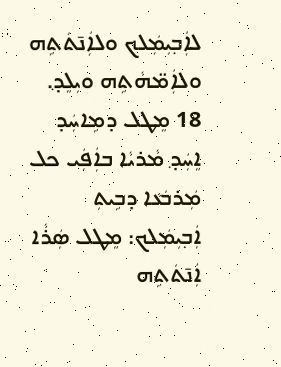ܠܐܲܒ݂ܝܼܡܲܠܟ ܘܠܐܲܢ̄ܬܿܬܹܗ ܘܠܐܲܡ̈ܗܵܬܹܗ ܘܝܼܠܸܕ݂. 18 ܡܸܛܠ ܕܡܹܐܚܲܕ ܐܸܚܲܕ݂ ܡܵܪܝܵܐ ܒܐܲܦܲܝ ܟܠ ܡܲܪܒܿܥܵܐ ܕܒܹܝܬܼ ܐܲܒ݂ܝܼܡܲܠܟ: ܡܸܛܠ ܣܲܪܵܐ ܐܲܢ̄ܬܿܬܹܗ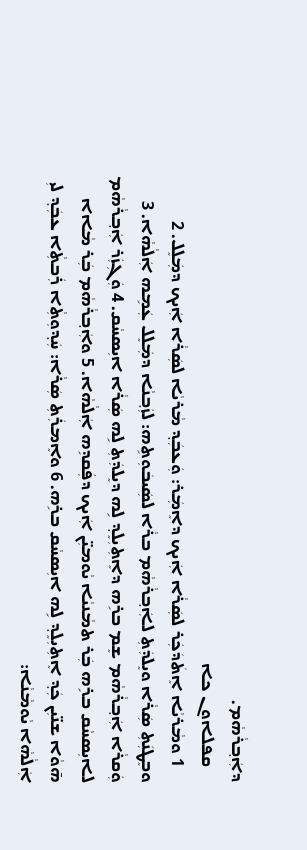ܕܐܲܒ݂ܪܵܗܵܡ.
    ܩܦܠܐܘܢ ܟܐ
    1 ܘܡܵܪܝܵܐ ܐܸܬܿܕܿܟܲܪ ܠܣܲܪܵܐ ܐܲܝܟ ܕܐܸܡܲܪ: ܘܲܥܒܲܕ݂ ܡܵܪܝܵܐ ܠܣܲܪܵܐ ܐܲܝܟ ܕܡܲܠܸܠ. 2 ܘܒܸܛܢܲܬܼ ܣܲܪܵܐ ܘܝܸܠܕܲܬܼ ܠܐܲܒ݂ܪܵܗܵܡ ܒܪܵܐ ܠܣܲܝܒܿܘܼܬܹܗ: ܠܙܲܒ݂ܢܵܐ ܕܡܲܠܸܠ ܥܲܡܹܗ ܐܲܠܵܗܵܐ. 3 ܘܲܩܪܵܐ ܐܲܒ݂ܪܵܗܵܡ ܫܸܡ ܒܪܹܗ ܕܐܸܬܼܝܼܠܸܕ݂ ܠܹܗ ܕܝܸܠܕܲܬܼ ܠܹܗ ܣܲܪܵܐ ܐܝܼܣܚܵܩ. 4 ܘܲܓܼܙܲܪ ܐܲܒ݂ܪܵܗܵܡ ܠܐܝܼܣܚܵܩ ܒܪܹܗ ܒܲܪ ܬܡܵܢܝܵܐ ܝܵܘܡܝܼ̈ܢ ܐܲܝܟ ܕܦܲܩܕܹܗ ܐܲܠܵܗܵܐ. 5 ܘܐܲܒ݂ܪܵܗܵܡ ܒܲܪ ܡܵܐܐ ܗ̄ܘܵܐ ܫܢ̈ܝܼܢ ܟܲܕ݂ ܐܸܬܼܝܼܠܸܕ݂ ܠܹܗ ܐܝܼܣܚܵܩ ܒܪܹܗ. 6 ܘܐܸܡܪܲܬܼ ܣܲܪܵܐ: ܚܲܕ݂ܘܼܬܼܵܐ ܪܲܒܬܼܵܐ ܥܒܲܕ݂ ܠܝܼ ܐܲܠܵܗܵܐ ܝܵܘܡܵܢܵܐ: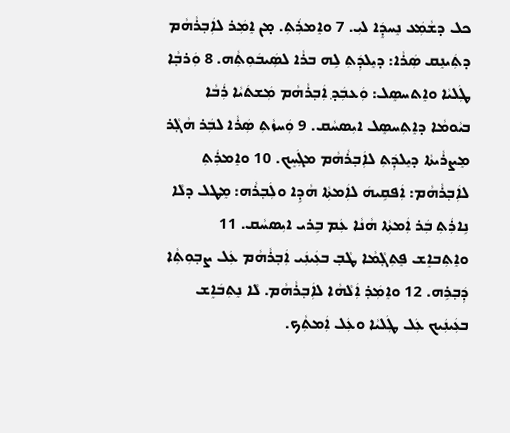ܟܠ ܕܫܵܡܲܥ ܢܸܚܕܸܿܐ ܠܝܼ. 7 ܘܐܸܡܪܲܬܼ. ܡ̣ܢ ܐܸܡܲܪ ܠܐܲܒ݂ܪܵܗܵܡ ܕܬܲܝܢܸܩ ܣܲܪܵܐ: ܕܝܸܠܕܲܬܼ ܠܹܗ ܒܪܵܐ ܠܣܲܝܒܿܘܼܬܼܵܗ. 8 ܘܲܪܒ݂ܵܐ ܛܲܠܝܵܐ ܘܐܸܬܚܣܸܠ: ܘܲܥܒܲܕ݂ ܐܲܒ݂ܪܵܗܵܡ ܡܲܫܬܿܝܵܐ ܪܲܒܵܐ ܒܝܵܘܡܵܐ ܕܐܸܬܼܚܣܸܠ ܐܝܼܣܚܵܩ. 9 ܘܲܚܙܵܬܼ ܣܲܪܵܐ ܠܒܲܪ ܗܵܓ݂ܵܪ ܡܸܨܪܵܝܬܵܐ ܕܝܸܠܕܲܬܼ ܠܐܲܒ݂ܪܵܗܵܡ ܡܓܲܚܸܟ. 10 ܘܐܸܡܪܲܬܼ ܠܐܲܒ݂ܪܵܗܵܡ: ܐܲܦܩܹܝܗܿ ܠܐܲܡܬܼܵܐ ܗܵܕܹܐ ܘܠܲܒ݂ܪܵܗ: ܡܸܛܠ ܕܠܵܐ ܢܹܐܪܲܬܼ ܒܲܪ ܐܲܡܬܼܵܐ ܗܵܢܵܐ ܥܲܡ ܒܹܪܝ ܐܝܼܣܚܵܩ. 11 ܘܐܸܬܼܒܐܸܫ ܦܸܬܼܓ݂ܵܡܵܐ ܛܵܒ݂ ܒܥܲܝܢܲܝ ܐܲܒ݂ܪܵܗܵܡ ܥܲܠ ܨܒ݂ܘܼܬܼܵܐ ܕܲܒ݂ܪܹܗ. 12 ܘܐܸܡܲܪ݂ ܐܲܠܵܗܵܐ ܠܐܲܒ݂ܪܵܗܵܡ. ܠܵܐ ܢܸܬܼܒܿܐܸܫ ܒܥܲܝܢܲܝܟ ܥܲܠ ܛܲܠܝܵܐ ܘܥܲܠ ܐܲܡܬܼܵܟ.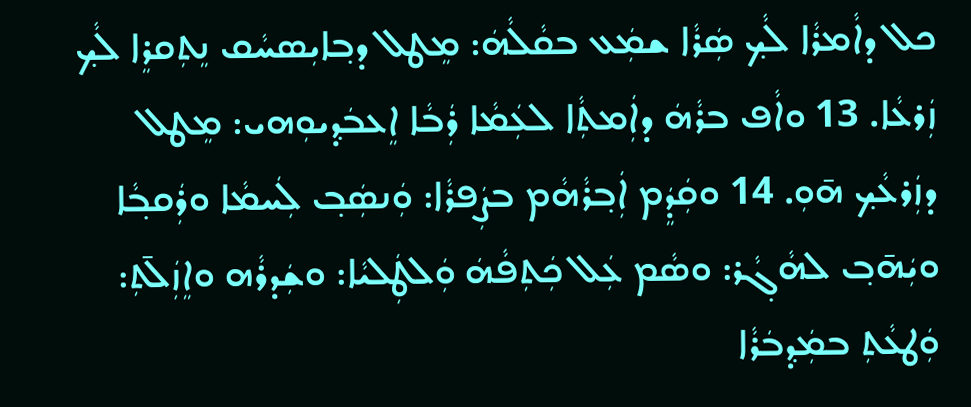ܟܠ ܕܐܵܡܪܵܐ ܠܵܟ݂ ܣܲܪܵܐ ܫܡܲܥ ܒܩܵܠܵܗܿ: ܡܸܛܠ ܕܒ݂ܐܝܼܣܚܵܩ ܢܸܬܼܩܪܸܐ ܠܵܟ݂ ܙܲܪܥܵܐ. 13 ܘܐܵܦ ܒܪܵܗܿ ܕܐܲܡܬܼܵܐ ܠܥܲܡܵܐ ܪܲܒܵܐ ܐܸܥܒܿܕ݂ܝܘܼܗܝ: ܡܸܛܠ ܕܙܲܪܥܵܟ݂ ܗ̄ܘܼ. 14 ܘܩܲܕܸܿܡ ܐܲܒ݂ܪܵܗܵܡ ܒܨܲܦܪܵܐ: ܘܲܢܣܲܒ݂ ܠܲܚܡܵܐ ܘܪܲܩܒ݂ܵܐ ܘܝܲܗ̄ܒ݂ ܠܗܵܓ݂ܵܪ: ܘܣܵܡ ܥܲܠ ܟܲܬܼܦܵܗܿ ܘܲܠܛܲܠܝܵܐ: ܘܫܲܕܪܵܗ ܘܐܸܙܲܠ̄ܬܼ: ܘܲܛܥܵܬܼ ܒܡܲܕ݂ܒܿܪܵܐ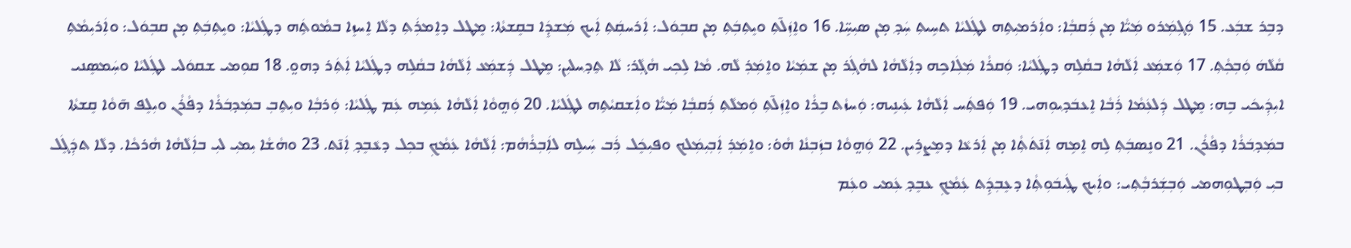ܕܒܹܪ ܫܒܲܥ. 15 ܘܲܓܼܡܲܪܘ ܡܲܝ̈ܵܐ ܡ̣ܢ ܪܲܩܒ݂ܵܐ: ܘܐܲܪܡܝܼܬܹܗ ܠܛܲܠܝܵܐ ܬܚܹܝܬܼ ܚܲܕ݂ ܡ̣ܢ ܣܝܼܚܹ̈ܐ. 16 ܘܐܸܙܲܠ̄ܬܼ ܘܝܸܬܼܒܲܬܼ ܡ̣ܢ ܩܒ݂ܘܿܠ: ܐܲܪܚܩܲܬܼ ܐܲܝܟ ܡܲܫܕܸܿܐ ܒܩܸܫܬܵܐ: ܡܸܛܠ ܕܐܸܡܪܲܬܼ ܕܠܵܐ ܐܸܚܙܸܐ ܒܡܵܘܬܹܿܗ ܕܛܲܠܝܵܐ: ܘܝܸܬܼܒܲܬܼ ܡ̣ܢ ܩܒ݂ܘܿܠ: ܘܐܲܪܝܼܡܵܬܼ ܩܵܠܵܗܿ ܘܲܒ݂ܟ݂ܵܬܼ. 17 ܘܲܫܡܲܥ ܐܲܠܵܗܵܐ ܒܩܵܠܹܗ ܕܛܲܠܝܵܐ: ܘܲܩܪܵܐ ܡܲܠܲܐܟܹܗ ܕܐܲܠܵܗܵܐ ܠܗܵܓܲܪ ܡ̣ܢ ܫܡܲܝܵܐ ܘܐܸܡܲܪ݂ ܠܵܗ. ܡܵܐ ܠܹܟ݂ܝ ܗܵܓ݂ܵܪ: ܠܵܐ ܬܸܕ݂ܚܠܝܼܢ: ܡܸܛܠ ܕܲܫܡܲܥ ܐܲܠܵܗܵܐ ܒܩܵܠܹܗ ܕܛܲܠܝܵܐ ܐܲܬܲܪ ܕܗܘ̤. 18 ܩܘܼܡܝ ܫܩܘܿܠܝ ܠܛܲܠܝܵܐ ܘܚܲܡܣܸܢܝ ܐܝܼܕܲܝܟܿܝ ܒܹܗ: ܡܸܛܠ ܕܲܠܥܲܡܵܐ ܪܲܒܵܐ ܐܸܥܒܿܕ݂ܝܘܼܗܝ. 19 ܘܲܦܬܲܚ ܐܲܠܵܗܵܐ ܥܲܝܢܹܝܗ: ܘܲܚܙܵܬ ܒܹܪܵܐ ܘܐܸܙܲܠ̄ܬܼ ܘܲܡܠܵܬܼ ܪܲܩܒ݂ܵܐ ܡܲܝ̈ܵܐ ܘܐܲܫܩܝܵܬܹܗ ܠܛܲܠܝܵܐ. 20 ܘܲܗ̤ܘܵܐ ܐܲܠܵܗܵܐ ܥܲܡܹܗ ܥܲܡ ܛܲܠܝܵܐ: ܘܲܪܒ݂ܵܐ ܘܝܼܬܸܒ݂ ܒܡܲܕ݂ܒܿܪܵܐ ܕܦܵܪܵܢ ܘܝܼܠܸܦ ܗ̄ܘܵܐ ܩܸܫܬܵܐ ܒܡܲܕ݂ܒܿܪܵܐ ܕܦܵܪܵܢ. 21 ܘܢܸܣܒܲܬܼ ܠܹܗ ܐܸܡܹܗ ܐܲܢ̄ܬܿܬܼܵܐ ܡ̣ܢ ܐܲܪܥܵܐ ܕܡܸܨܪܹܝܢ. 22 ܘܲܗ̤ܘܵܐ ܒܙܲܒ݂ܢܵܐ ܗܵܘ̇: ܘܐܸܡܲܪ݂ ܐܲܒ݂ܝܼܡܲܠܟ ܘܦܝܼܟܸܿܠ ܪܲܒ ܚܲܝܠܹܗ ܠܐܲܒ݂ܪܵܗܵܡ: ܐܲܠܵܗܵܐ ܥܲܡܵܟ݂ ܒܟ݂ܠ ܕܥܵܒܸܕ݂ ܐܲܢ̄ܬ. 23 ܘܗܵܫܵܐ ܝܼܡܝܼ ܠܝܼ ܒܐܲܠܵܗܵܐ ܗܵܪܟܵܐ. ܕܠܵܐ ܬܕܲܓܸܿܠ ܒܝܼ ܘܲܒ݂ܛܘܼܗܡܝ ܘܲܒ݂ܫܲܪܒ݂ܵܬܼܝ: ܘܐܲܝܟ ܛܲܝܒܿܘܼܬܼܵܐ ܕܥܸܒ݂ܕܹܿܬ ܥܲܡܵܟ݂ ܥܒܸܕ݂ ܥܲܡܝ ܘܥܲܡ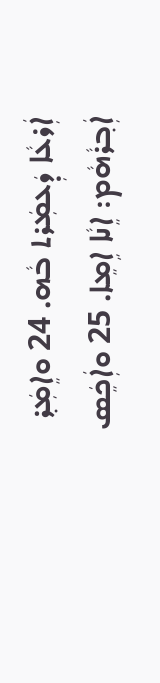ܐܲܪܥܵܐ ܕܲܥܡܲܪܬ ܒܵܗ. 24 ܘܐܸܡܲܪ݂ ܐܲܒ݂ܪܵܗܵܡ: ܐܸܢܵܐ ܐܹܡܸܐ. 25 ܘܐܲܟܸܿܣ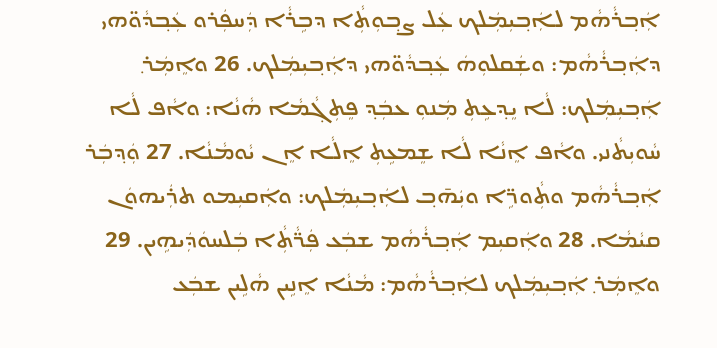ܐܲܒ݂ܪܵܗܵܡ ܠܐܲܒ݂ܝܼܡܲܠܟ ܥܲܠ ܨܒ݂ܘܼܬܼܵܐ ܕܒܹܪܵܐ ܕܲܚܦܲܪܘ ܥܲܒ݂ܕܵܘ̈ܗܝ ܕܐܲܒ݂ܪܵܗܵܡ: ܘܫܲܩܠܘܼܗܿ ܥܲܒ݂ܕܵܘ̈ܗܝ ܕܐܲܒ݂ܝܼܡܲܠܟ. 26 ܘܐܸܡܲܪ݂ ܐܲܒ݂ܝܼܡܲܠܟ: ܠܵܐ ܝܸܕ݂ܥܹܬܼ ܡܲܢܘܼ ܥܒܲܕ݂ ܦܸܬܼܓ݂ܵܡܵܐ ܗܵܢܵܐ: ܘܐܵܦ ܠܵܐ ܚܵܘܝܼܬܵܢܝ. ܘܐܵܦ ܐܸܢܵܐ ܠܵܐ ܫܸܡܥܹܬܼ ܐܸܠܵܐ ܐܸܢ ܝܵܘܡܵܢܵܐ. 27 ܘܲܕ݂ܒܲܪ ܐܲܒ݂ܪܵܗܵܡ ܘܬܼܵܘܪܹ̈ܐ ܘܝܲܗ̄ܒ݂ ܠܐܲܒ݂ܝܼܡܲܠܟ: ܘܐܲܩܝܼܡܘ ܬܪܲܝܗܘܿܢ ܩܝܵܡܵܐ. 28 ܘܐܲܩܝܼܡ ܐܲܒ݂ܪܵܗܵܡ ܫܒܲܥ ܦܲܪ̈ܵܬܼܵܐ ܒܲܠܚܘܿܕܲܝܗܹܝܢ. 29 ܘܐܸܡܲܪ݂ ܐܲܒ݂ܝܼܡܲܠܟ ܠܐܲܒ݂ܪܵܗܵܡ: ܡܵܢܵܐ ܐܸܢܹܝܢ ܗܵܠܹܝܢ ܫܒܲܥ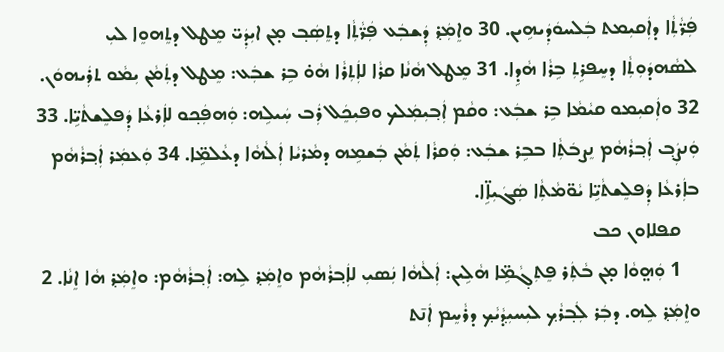ܦܲܪ̈ܵܬܼܵܐ ܕܐܲܩܝܼܡܬ ܒܲܠܚܘܿܕܲܝܗܹܝܢ. 30 ܘܐܸܡܲܪ݂ ܕܲܫܒܲܥ ܦܲܪ̈ܵܬܼܵܐ ܕܬܸܣܲܒ݂ ܡ̣ܢ ܐܝܼܕܲܝ̈ ܡܸܛܠ ܕܬܸܗܘܸܐ ܠܝܼ ܠܣܵܗܕܿܘܼܬܼܵܐ ܕܚܸܦܪܹܬܼ ܒܹܪܵܐ ܗܵܕܹܐ. 31 ܡܸܛܠ ܗܵܢܵܐ ܩܪܵܐ ܠܐܲܬܼܪܵܐ ܗܵܘ̇ ܒܹܪ ܫܒܲܥ: ܡܸܛܠ ܕܬܲܡܵܢ ܝܼܡܵܘ ܬܪܲܝܗܘܿܢ. 32 ܘܐܲܩܝܼܡܘ ܩܝܵܡܵܐ ܒܹܪ ܫܒܲܥ: ܘܩܵܡ ܐܲܒ݂ܝܼܡܲܠܟ ܘܦܝܼܟܸܿܠ ܪܲܒ ܚܲܝܠܹܗ: ܘܲܗܦܲܟ݂ܘ ܠܐܲܪܥܵܐ ܕܲܦܠܸܫܬܵܝܹ̈ܐ. 33 ܘܲܢܨܲܒ݂ ܐܲܒ݂ܪܵܗܵܡ ܢܸܨܒܿܬܼܵܐ ܒܒܹܪ ܫܒܲܥ: ܘܲܩܪܵܐ ܬܲܡܵܢ ܒܲܫܡܹܗ ܕܡܵܪܝܵܐ ܐܲܠܵܗܵܐ ܕܥܵܠܡܹ̈ܐ. 34 ܘܲܥܡܲܪ ܐܲܒ݂ܪܵܗܵܡ ܒܐܲܪܥܵܐ ܕܲܦܠܸܫܬܵܝܹ̈ܐ ܝܵܘ̈ܡܵܬܼܵܐ ܣܲܓܿܝܼܐܹ̈ܐ.
    ܩܦܠܐܘܢ ܟܒ
    1 ܘܲܗ̤ܘܵܐ ܡ̣ܢ ܒܵܬܲܪ ܦܸܬܼܓ݂ܵܡܹ̈ܐ ܗܵܠܹܝܢ: ܐܲܠܵܗܵܐ ܢܲܣܝܼ ܠܐܲܒ݂ܪܵܗܵܡ ܘܐܸܡܲܪ݂ ܠܹܗ: ܐܲܒ݂ܪܵܗܵܡ: ܘܐܸܡܲܪ݂ ܗܵܐ ܐܸܢܵܐ. 2 ܘܐܸܡܲܪ݂ ܠܹܗ. ܕܒܲܪ ܠܲܒ݂ܪܵܟ݂ ܠܝܼܚܝܼܕ݂ܵܝܵܟ݂ ܕܪܵܚܸܡ ܐܲܢ̄ܬ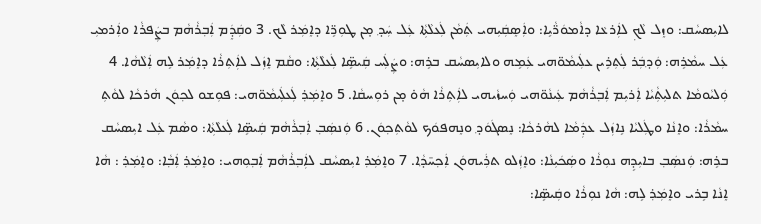ܠܐܝܼܣܚܵܩ: ܘܙܸܠ ܠܵܟ݂ ܠܐܲܪܥܵܐ ܕܐܵܡܘܿܪ̈ܵܝܹܐ: ܘܐܲܣܸܩܲܝܼܗܝ ܬܲܡܵܢ ܠܲܥܠܵܬܼܵܐ ܥܲܠ ܚܲܕ݂ ܡ̣ܢ ܛܘܼܪܹ̈ܐ ܕܐܸܡܲܪ ܠܵܟ. 3 ܘܩܲܕܸܿܡ ܐܲܒ݂ܪܵܗܵܡ ܒܨܲܦܪܵܐ ܘܐܲܪܡܝܼ ܥܲܠ ܚܡܵܪܹܗ: ܘܲܕ݂ܒܲܪ ܠܲܬܼܪܹܝܢ ܥܠܲܝܡܵܘ̈ܗܝ ܥܲܡܹܗ ܘܠܐܝܼܣܚܵܩ ܒܪܹܗ: ܘܨܲܠܲܚ ܩܲܝܣܹ̈ܐ ܠܲܥܠܵܬܼܵܐ: ܘܩܵܡ ܐܸܙܲܠ ܠܐܲܬܼܪܵܐ ܕܐܸܡܲܪ ܠܹܗ ܐܲܠܵܗܵܐ. 4 ܘܲܠܝܵܘܡܵܐ ܬܠܝܼܬܼܵܝܵܐ ܐܲܪܝܼܡ ܐܲܒ݂ܪܵܗܵܡ ܥܲܝܢܵܘ̈ܗܝ ܘܲܚܙܵܝܗܝ ܠܐܲܬܼܪܵܐ ܗܵܘ̇ ܡ̣ܢ ܪܘܼܚܩܵܐ. 5 ܘܐܸܡܲܪ݂ ܠܲܥܠܲܝܡܵܘ̈ܗܝ: ܦܘܼܫܘ ܠܟ݂ܘܿܢ ܗܵܪܟܵܐ ܠܘܵܬܼ ܚܡܵܪܵܐ: ܘܐܸܢܵܐ ܘܛܲܠܝܵܐ ܢܹܐܙܲܠ ܥܕܲܡܵܐ ܠܗܵܪܟܵܐ: ܢܸܣܓܿܘܿܕ݂ ܘܢܸܗܦܘܿܟ ܠܘܵܬܼܟ݂ܘܿܢ. 6 ܘܲܢܣܲܒ݂ ܐܲܒ݂ܪܵܗܵܡ ܩܲܝܣܹ̈ܐ ܠܲܥܠܵܬܼܵܐ: ܘܣܵܡ ܥܲܠ ܐܝܼܣܚܵܩ ܒܪܹܗ: ܘܲܢܣܲܒ݂ ܒܐܝܼܕܹܗ ܢܘܼܪܵܐ ܘܣܲܟܿܝܼܢܵܐ: ܘܐܸܙܲܠܘ ܬܪܲܝܗܘܿܢ ܐܲܟ݂ܚ̄ܕ݂ܵܐ. 7 ܘܐܸܡܲܪ݂ ܐܝܼܣܚܵܩ ܠܐܲܒ݂ܪܵܗܵܡ ܐܲܒ݂ܘܼܗܝ: ܘܐܸܡܲܪ݂ ܐܲܒ݂ܵܐ: ܘܐܸܡܲܪ݂ : ܗܵܐ ܐܸܢܵܐ ܒܹܪܝ ܘܐܸܡܲܪ݂ ܠܹܗ: ܗܵܐ ܢܘܼܪܵܐ ܘܩܲܝܣܹ̈ܐ: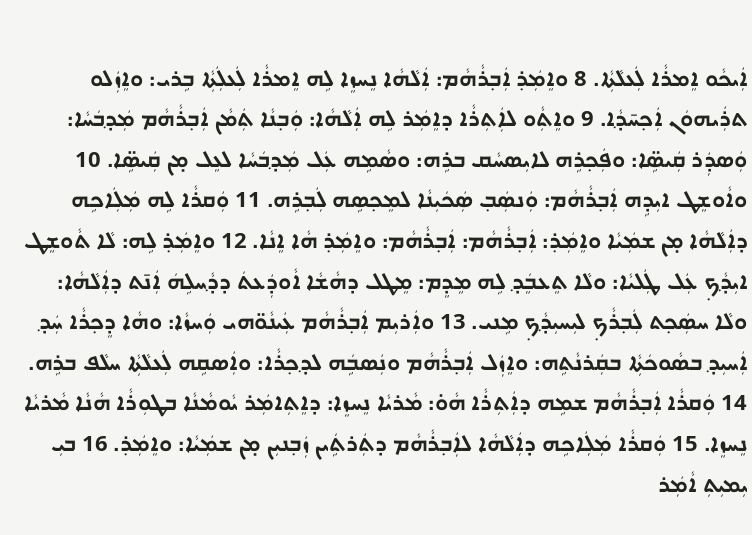ܐܲܝܟܵܘ ܐܸܡܪܵܐ ܠܲܥܠܵܬܼܵܐ. 8 ܘܐܸܡܲܪ݂ ܐܲܒ݂ܪܵܗܵܡ: ܐܲܠܵܗܵܐ ܢܸܚܙܸܐ ܠܹܗ ܐܸܡܪܵܐ ܠܲܥܠܲܬܼܵܐ ܒܹܪܝ: ܘܐܸܙܲܠܘ ܬܪܲܝܗܘܿܢ ܐܲܟ݂ܚ̄ܕ݂ܵܐ. 9 ܘܐܸܬܼܵܘ ܠܐܲܬܼܪܵܐ ܕܐܸܡܲܪ ܠܹܗ ܐܲܠܵܗܵܐ: ܘܲܒ݂ܢܵܐ ܬܲܡܵܢ ܐܲܒ݂ܪܵܗܵܡ ܡܲܕ݂ܒܿܚܵܐ: ܘܲܣܕܲܪ ܩܲܝܣܹ̈ܐ: ܘܦܲܟ݂ܪܹܗ ܠܐܝܼܣܚܵܩ ܒܪܹܗ: ܘܣܵܡܹܗ ܥܲܠ ܡܲܕ݂ܒܿܚܵܐ ܠܥܸܠ ܡ̣ܢ ܩܲܝܣܹ̈ܐ. 10 ܘܐܵܘܫܸܛ ܐܝܼܕܹܗ ܐܲܒ݂ܪܵܗܵܡ: ܘܲܢܣܲܒ݂ ܣܲܟܿܝܼܢܵܐ ܠܡܸܟ݂ܣܹܗ ܠܲܒ݂ܪܹܗ. 11 ܘܲܩܪܵܐ ܠܹܗ ܡܲܠܲܐܟܹܗ ܕܐܲܠܵܗܵܐ ܡ̣ܢ ܫܡܲܝܵܐ ܘܐܸܡܲܪ݂: ܐܲܒ݂ܪܵܗܵܡ: ܐܲܒ݂ܪܵܗܵܡ: ܘܐܸܡܲܪ݂ ܗܵܐ ܐܸܢܵܐ. 12 ܘܐܸܡܲܪ݂ ܠܹܗ: ܠܵܐ ܬܵܘܫܸܛ ܐܝܼܕ݂ܵܟ݂ ܥܲܠ ܛܲܠܝܵܐ: ܘܠܵܐ ܬܸܥܒܸܿܕ݂ ܠܹܗ ܡܸܕܸܡ: ܡܸܛܠ ܕܗܵܫܵܐ ܐܵܘܕܲܥܬܿ ܕܕ݂ܵܚܠܹܗܿ ܐܲܢ̄ܬ ܕܐܲܠܵܗܵܐ: ܘܠܵܐ ܚܣܲܟ݂ܬ ܠܲܒ݂ܪܵܟ݂ ܠܝܼܚܝܼܕ݂ܵܟ݂ ܡܹܢܝ. 13 ܘܐܲܪܝܼܡ ܐܲܒ݂ܪܵܗܵܡ ܥܲܝܢܵܘ̈ܗܝ ܘܲܚܙܵܐ: ܘܗܵܐ ܕܸܟ݂ܪܵܐ ܚܲܕ݂ ܐܲܚܝܼܕ݂ ܒܣܵܘܟܿܬܼܵܐ ܒܩܲܪܢܵܬܹܗ: ܘܐܸܙܲܠ ܐܲܒ݂ܪܵܗܵܡ ܘܢܲܣܒܹܿܗ ܠܕ݂ܟ݂ܪܵܐ: ܘܐܲܣܩܹܗ ܠܲܥܠܵܬܼܵܐ ܚܠܵܦ ܒܪܹܗ. 14 ܘܲܩܪܵܐ ܐܲܒ݂ܪܵܗܵܡ ܫܡܹܗ ܕܐܲܬܼܪܵܐ ܗܵܘ̇: ܡܵܪܝܵܐ ܢܸܚܙܸܐ: ܕܐܸܬܼܐܡܲܪ ܝܵܘܡܵܢܵܐ ܒܛܘܼܪܵܐ ܗܵܢܵܐ ܡܵܪܝܵܐ ܢܸܚܙܸܐ. 15 ܘܲܩܪܵܐ ܡܲܠܲܐܟܹܗ ܕܐܲܠܵܗܵܐ ܠܐܲܒ݂ܪܵܗܵܡ ܕܬܲܪܬܹܿܝܢ ܙܲܒ݂ܢܝܼܢ ܡ̣ܢ ܫܡܲܝܵܐ: ܘܐܸܡܲܪ݂. 16 ܒܝܼ ܝܼܡܝܼܬܼ ܐܵܡܲܪ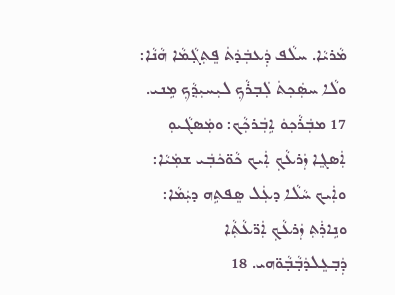ܡܵܪܝܵܐ. ܚܠܵܦ ܕܲܥܒܲܕܿܬܿ ܦܸܬܼܓ݂ܵܡܵܐ ܗܵܢܵܐ: ܘܠܵܐ ܚܣܲܟ݂ܬܿ ܠܲܒ݂ܪܵܟ݂ ܠܝܼܚܝܼܕ݂ܵܟ݂ ܡܹܢܝ. 17 ܡܒܲܪܵܟ݂ܘܿ ܐܹܒܲܪܟ݂ܵܟ: ܘܡܲܣܓܵܝܘܼ ܐܲܣܓܸܐ ܙܲܪܥܵܟ݂ ܐܲܝܟ ܟܵܘ̈ܟܿܒܲܝ ܫܡܲܝܵܐ: ܘܐܲܝܟ ܚܵܠܵܐ ܕܥܲܠ ܣܸܦܬܹܗ ܕܝܲܡܵܐ: ܘܢܹܐܪܲܬܼ ܙܲܪܥܵܟ݂ ܐܲܪ̈ܥܵܬܼܵܐ ܕܲܒ݂ܥܸܠܕܿܒ݂ܵܒ݂ܵܘ̈ܗܝ. 18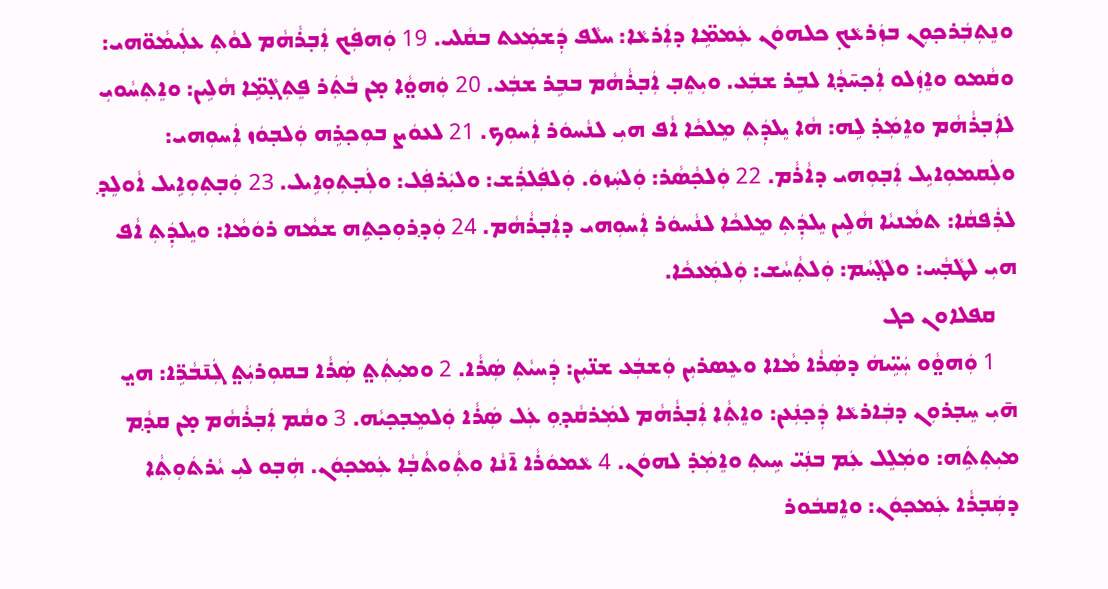ܘܢܸܬܼܒܲܪܟ݂ܘܼܢ ܒܙܲܪܥܵܟ݂ ܟܠܗܘܿܢ ܥܲܡܡܹ̈ܐ ܕܐܲܪܥܵܐ: ܚܠܵܦ ܕܲܫܡܲܥܬ ܒܩܵܠܝ. 19 ܘܲܗܦܲܟ ܐܲܒ݂ܪܵܗܵܡ ܠܘܵܬܼ ܥܠܲܝܡܵܘ̈ܗܝ: ܘܩܵܡܘ ܘܐܸܙܲܠܘ ܐܲܟ݂ܚ̄ܕ݂ܵܐ ܠܒܹܪ ܫܒܲܥ. ܘܝܼܬܸܒ݂ ܐܲܒ݂ܪܵܗܵܡ ܒܒܹܪ ܫܒܲܥ. 20 ܘܲܗܘ̤ܵܐ ܡ̣ܢ ܒܵܬܲܪ ܦܸܬܼܓ݂ܵܡܹ̈ܐ ܗܵܠܹܝܢ: ܘܐܸܬܼܚܵܘܝܼ ܠܐܲܒ݂ܪܵܗܵܡ ܘܐܸܡܲܪ݂ ܠܹܗ: ܗܵܐ ܝܸܠܕܲܬܼ ܡܸܠܟܵܐ ܐܵܦ ܗܝܼ ܠܢܵܚܘܿܪ ܐܲܚܘܼܟ. 21 ܠܥܘܿܨ ܒܘܼܟ݂ܪܹܗ ܘܲܠܒ݂ܘܿܙ ܐܲܚܘܼܗܝ: ܘܠܲܩܡܘܼܐܝܹܠ ܐܲܒ݂ܘܼܗܝ ܕܐܵܪܵܡ. 22 ܘܲܠܟ݂ܵܣܵܪ: ܘܲܠܚܲܙܘܿ. ܘܲܠܦܲܠܪܲܫ: ܘܠܝܲܪܦܲܠ: ܘܠܲܒ݂ܬܼܘܼܐܹܝܠ. 23 ܘܲܒ݂ܬܼܘܼܐܹܝܠ ܐܵܘܠܸܕ݂ ܠܪܲܦܩܵܐ: ܬܡܵܢܝܵܐ ܗܵܠܹܝܢ ܝܸܠܕܲܬܼ ܡܸܠܟܵܐ ܠܢܵܚܘܿܪ ܐܲܚܘܼܗܝ ܕܐܲܒ݂ܪܵܗܵܡ. 24 ܘܲܕ݂ܪܘܼܟ݂ܬܹܗ ܫܡܵܗ ܪܘܿܡܵܐ: ܘܝܸܠܕܲܬܼ ܐܵܦ ܗܝܼ ܠܛܵܒ݂ܵܚ: ܘܠܓ݂ܵܚܵܡ: ܘܲܠܬܼܵܚܵܫ: ܘܲܠܡܲܥܟܵܐ.
    ܩܦܠܐܘܢ ܟܓ
    1 ܘܲܗܘ̤ܵܘ ܚܲܝܹ̈ܝܗܿ ܕܣܲܪܵܐ ܡܵܐܐ ܘܥܸܣܪܝܼܢ ܘܲܫܒܲܥ ܫܢ̈ܝܼܢ: ܕܲܚܝܵܬܼ ܣܲܪܵܐ. 2 ܘܡܝܼܬܲܬ̤ ܣܲܪܵܐ ܒܩܘܼܪܝܲܬ̤ ܓܲܢ̄ܒܵܪܹ̈ܐ: ܗܝ̤ ܗ̄ܝܼ ܚܸܒ݂ܪܘܼܢ ܕܒܲܐܪܥܵܐ ܕܲܟ݂ܢܲܥܢ: ܘܐܸܬܼܵܐ ܐܲܒ݂ܪܵܗܵܡ ܠܡܲܪܩܵܕ݂ܘܼ ܥܲܠ ܣܲܪܵܐ ܘܲܠܡܸܒ݂ܟ݂ܝܵܗ. 3 ܘܩܵܡ ܐܲܒ݂ܪܵܗܵܡ ܡ̣ܢ ܩܕ݂ܵܡ ܡܝܼܬܼܬܹܿܗ: ܘܡܲܠܸܠ ܥܲܡ ܒܢܲܝ̈ ܚܹܝܬܼ ܘܐܸܡܲܪ݂ ܠܗܘܿܢ. 4 ܥܵܡܘܿܪܵܐ ܐ̄ܢܵܐ ܘܬܼܵܘܬܵܒ݂ܵܐ ܥܲܡܟ݂ܘܿܢ. ܗܲܒ݂ܘ ܠܝܼ ܝܵܪܬܿܘܼܬܼܵܐ ܕܩܲܒ݂ܪܵܐ ܥܲܡܟ݂ܘܿܢ: ܘܐܸܩܒܿܘܪ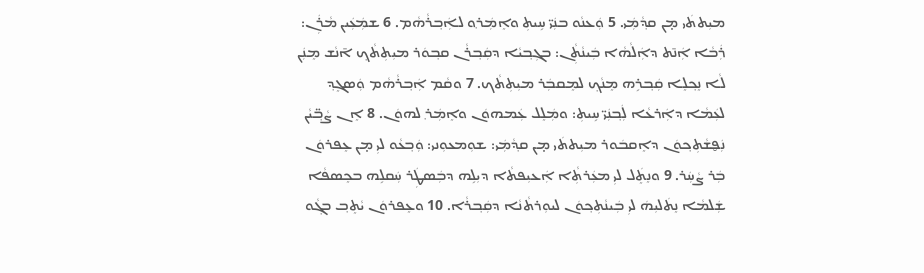ܡܝܼܬܬܿܝ ܡ̣ܢ ܩܕ݂ܵܡܲܝ. 5 ܘܲܥܢܵܘ ܒܢܲܝ̈ ܚܹܝܬܼ ܘܐܸܡܲܪ݂ܘ ܠܐܲܒ݂ܪܵܗܵܡ. 6 ܫܡܲܥܲܝܢ ܡܵܪܲܢ: ܪܲܒܵܐ ܐܲܢ̄ܬ ܕܐܲܠܵܗܵܐ ܒܲܝܢܵܬܼܵܢ: ܒܓܼܒ݂ܝܵܐ ܕܩܲܒ݂ܪܵܢ ܩܒ݂ܘܿܪ ܡܝܼܬܼܬܵܟ݂ ܐ̄ܢܵܫ ܡܸܢܲܢ ܠܵܐ ܢܸܟ݂ܠܸܐ ܩܲܒ݂ܪܹܗ ܡܸܢܵܟ݂ ܠܡܸܩܒܲܪ ܡܝܼܬܼܬܵܟ. 7 ܘܩܵܡ ܐܲܒ݂ܪܵܗܵܡ ܘܲܣܓܸܕ݂ ܠܥܲܡܵܐ ܕܐܲܪܥܵܐ ܠܲܒ݂ܢܲܝ̈ ܚܹܝܬܼ: ܘܡܲܠܸܠ ܥܲܡܗܘܿܢ ܘܐܸܡܲܪ݂ ܠܗܘܿܢ. 8 ܐܸܢ ܨܵܒ݂̈ܝܵܢ ܢܲܦ̮ܫܵܬܼܟ݂ܘܿܢ ܕܐܸܩܒܿܘܪ ܡܝܼܬܬܿܝ ܡ̣ܢ ܩܕ݂ܵܡܲܝ: ܫܘܼܡܥܘܼܢܝ: ܘܲܒ݂ܥܵܘ ܠܝܼ ܡ̣ܢ ܥܸܦܪܘܿܢ ܒܲܪ ܨܵܚܲܪ. 9 ܘܢܸܬܸܿܠ ܠܝܼ ܡܥܲܪܬܼܵܐ ܐܲܥܝܼܦܬܵܐ ܕܝܼܠܹܗ ܕܒܲܣܛܲܪ ܚܲܩܠܹܗ ܒܟܸܣܦܵܐ ܫܲܠܡܵܐ ܢܸܬܿܠܝܼܗܿ ܠܝܼ ܒܲܝܢܵܬܼܟ݂ܘܿܢ ܠܝܘܼܪܬܵܢܵܐ ܕܩܲܒ݂ܪܵܐ. 10 ܘܥܸܦܪܘܿܢ ܝܵܬܸܒ݂ ܒܓ݂ܵܘ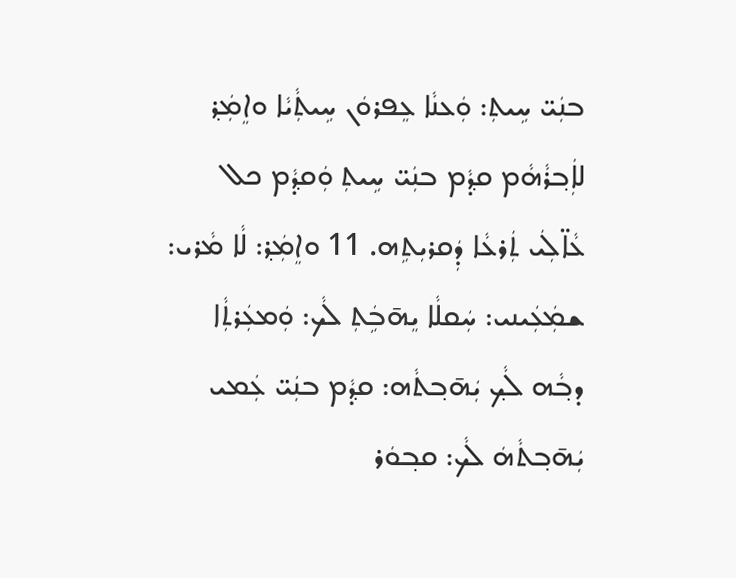ܒܢܲܝ̈ ܚܹܝܬܼ: ܘܲܥܢܵܐ ܥܸܦܪܘܿܢ ܚܹܝܬܼܵܝܵܐ ܘܐܸܡܲܪ݂ ܠܐܲܒ݂ܪܵܗܵܡ ܩܕ݂ܵܡ ܒܢܲܝ̈ ܚܹܝܬܼ ܘܲܩܕ݂ܵܡ ܟܠ ܥܵܐ̈ܠܲܝ ܬܲܪܥܵܐ ܕܲܩܪܝܼܬܹܗ. 11 ܘܐܸܡܲܪ݂: ܠܵܐ ܡܵܪܝ: ܫܡܲܥܲܝܢܝ: ܚܲܩܠܵܐ ܝܸܗ̄ܒܹܿܬܼ ܠܵܟ: ܘܲܡܥܲܪܬܼܵܐ ܕܒ݂ܵܗ ܠܵܟ݂ ܝܲܗ̄ܒ݂ܬܵܗ: ܩܕ݂ܵܡ ܒܢܲܝ̈ ܥܲܡܝ ܝܲܗ̄ܒ݂ܬܵܗܿ ܠܵܟ: ܩܒ݂ܘܿܪ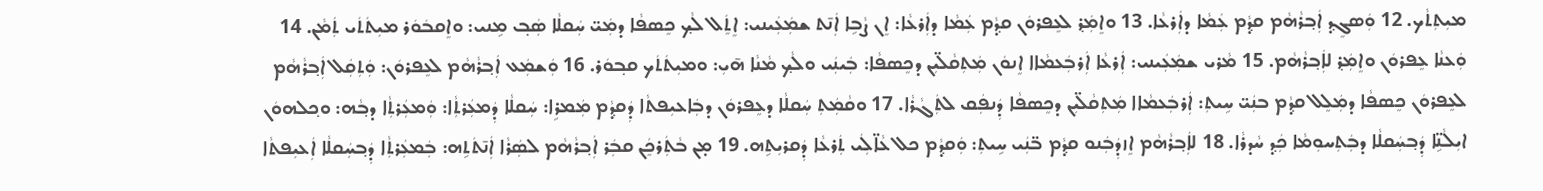ܡܝܼܬܼܬܵܟ. 12 ܘܲܣܓܸܕ݂ ܐܲܒ݂ܪܵܗܵܡ ܩܕ݂ܵܡ ܥܲܡܵܐ ܕܐܲܪܥܵܐ. 13 ܘܐܸܡܲܪ݂ ܠܥܸܦܪܘܿܢ ܩܕ݂ܵܡ ܥܲܡܵܐ ܕܐܲܪܥܵܐ: ܐܸܢ ܨܵܒܹܐ ܐܲܢ̄ܬ ܫܡܲܥܲܝܢܝ: ܐܸܬܸܿܠ ܠܵܟ݂ ܟܸܣܦܵܐ ܕܡܲܝ̈ ܚܲܩܠܵܐ ܣܲܒ݂ ܡܹܢܝ: ܘܐܸܩܒܿܘܿܪ ܡܝܼܬܿܬܿܝ ܬܲܡܵܢ. 14 ܘܲܥܢܵܐ ܥܸܦܪܘܿܢ ܘܐܸܡܲܪ݂ ܠܐܲܒ݂ܪܵܗܵܡ. 15 ܡܵܪܝ ܫܡܲܥܲܝܢܝ: ܐܲܪܥܵܐ ܐܲܪܒܲܥܡܵܐܐ ܐܸܢܘܿܢ ܡܲܬܼܩܵܠ̈ܝܼܢ ܕܟܸܣܦܵܐ: ܒܲܝܢܲܝ ܘܠܵܟ݂ ܡܵܢܵܐ ܗ̄ܝܼ: ܘܡܝܼܬܿܬܿܟ ܩܒ݂ܘܿܪ. 16 ܘܲܫܡܲܥ ܐܲܒ݂ܪܵܗܵܡ ܠܥܸܦܪܘܿܢ: ܘܲܬܼܩܲܠ ܐܲܒ݂ܪܵܗܵܡ ܠܥܸܦܪܘܿܢ ܟܸܣܦܵܐ ܕܡܲܠܸܠ ܩܕ݂ܵܡ ܒܢܲܝ̈ ܚܹܝܬܼ: ܐܲܪܒܲܥܡܵܐܐ ܡܲܬܼܩܵܠ̈ܝܼܢ ܕܟܸܣܦܵܐ ܕܲܢܦܲܩ ܠܬܲܓܵܪܵܐ. 17 ܘܩܵܡܲܬܼ ܚܲܩܠܵܐ ܕܥܸܦܪܘܿܢ ܕܒܲܐܥܝܼܦܬܵܐ ܕܲܩܕ݂ܵܡ ܡܲܡܪܹܐ: ܚܲܩܠܵܐ ܕܲܡܥܲܪܬܼܵܐ: ܘܲܡܥܲܪܬܼܵܐ ܕܒ݂ܵܗ: ܘܟ݂ܠܗܘܿܢ ܐܝܼܠܵܢܹ̈ܐ ܕܲܒ݂ܚܲܩܠܵܐ ܕܒܲܬܼܚܘܼܡܵܐ ܟܲܕ݂ ܚܵܕܪܵܐ. 18 ܠܐܲܒ݂ܪܵܗܵܡ ܐܸܙܕܲܒܲܢܘ ܩܕ݂ܵܡ ܒ̈ܢܲܝ ܚܹܝܬܼ: ܘܲܩܕ݂ܵܡ ܟܠ ܥܵܐ̈ܠܲܝ ܬܲܪܥܵܐ ܕܲܩܪܝܼܬܹܗ. 19 ܡ̣ܢ ܒܵܬܲܪܟܸܿܢ ܩܒܲܪ ܐܲܒ݂ܪܵܗܵܡ ܠܣܲܪܵܐ ܐܲܢ̄ܬܿܬܹܗ: ܒܲܡܥܲܪܬܼܵܐ ܕܲܒ݂ܚܲܩܠܵܐ ܐܲܥܝܼܦܬܵܐ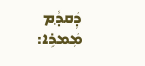ܕܲܩܕ݂ܵܡ ܡܲܡܪܹܐ: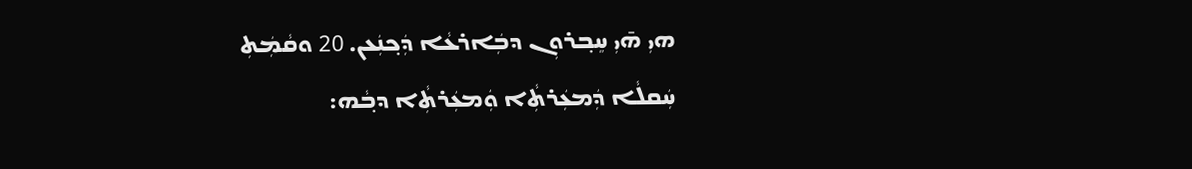ܗܝܼ ܗ̄ܝܼ ܚܸܒ݂ܪܘܼܢ ܕܒܲܐܪܥܵܐ ܕܲܟ݂ܢܲܥܢ. 20 ܘܩܵܡܲܬܼ ܚܲܩܠܵܐ ܕܲܡܥܲܪܬܼܵܐ ܘܲܡܥܲܪܬܼܵܐ ܕܒ݂ܵܗ: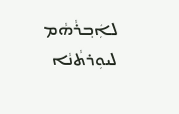ܠܐܲܒ݂ܪܵܗܵܡ ܠܝܘܼܪܬܵܢܵܐ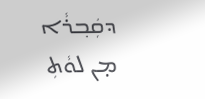ܕܩܲܒ݂ܪܵܐ ܡ̣ܢ ܠܘܵܬܼ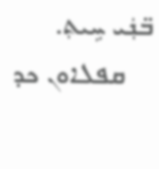ܒ̈ܢܲܝ ܚܹܝܬܼ.
    ܩܦܠܐܘܢ ܟܕ